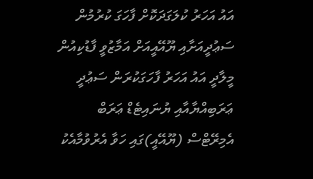އައު އަހަރު ކުލަގަދަކޮށް ފާހަގަ ކުރުމުން ސަޢުދީއަށާއި ޔޫއޭއީއަށް އަމާޒުވީ ފާޑުކިއުން
މީލާދީ އައު އަހަރު ފާހަގަކުރަން ސަޢުދީ ޢަރަބިއްޔާއާއި ޔުނައިޓެޑް ޢަރަބް އެމިރޭޓްސް (ޔޫއޭއީ)ގައި ހަވާ އެރުވުމާއެކު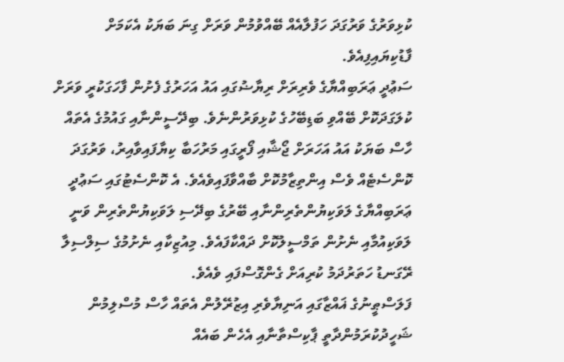ކުޅިވަރުގެ ވަރުގަދަ ހަފުލާއެއް ބޭއްވުމުން ވަރަށް ގިނަ ބަޔަކު އެކަމަށް ފާޑުކިޔައިފިއެވެ.
ސަޢުދީ ޢަރަބިއްޔާގެ ވެރިރަށް ރިޔާޟުގައި އައު އަހަރުގެ ފެށުން ފާހަގަކުރީ ވަރަށް ކުލަގަދަކޮށް ބޭއްވި ބަޑިބޭހުގެ ކުޅިވަރުންނެވެ. ބިދޭސީންނާއި ގައުމުގެ އެތައް ހާސް ބަޔަކު އައު އަހަރަށް ޖޯޝާއި ފޯރީގައި މަރުހަބާ ކިޔާފައިވާއިރު، ވަރުގަދަ ކޮންސެޓެއް ވެސް އިންތިޒާމުކޮށް ބާއްވާފައިވެއެވެ. އެ ކޮންސެޓުގައި ސަޢުދީ ޢަރަބިއްޔާގެ ލަވަކިޔުންތެރިންނާއި ބޭރުގެ ބިދޭސި ލަވަކިޔުންތެރިން ވަނީ ލަވަކިއުމާއި ނެށުން ތަމްސީލުކޮށް ދައްކާފައެވެ. މިއުޒިކާއި ނެށުމުގެ ސިލްސިލާ ރޭގަނޑު ހަތަރުދަމު ކުރިއަށް ގެންގޮސްފައި ވެއެވެ.
ފަލަސްޠީނުގެ ޣައްޒާގައި އަނިޔާވެރި އިޒުރޭލުން އެތައް ހާސް މުސްލިމުން ޝަހީދުކުރަމުންދާތީ ޕާކިސްތާނާއި އެހެން ބައެއް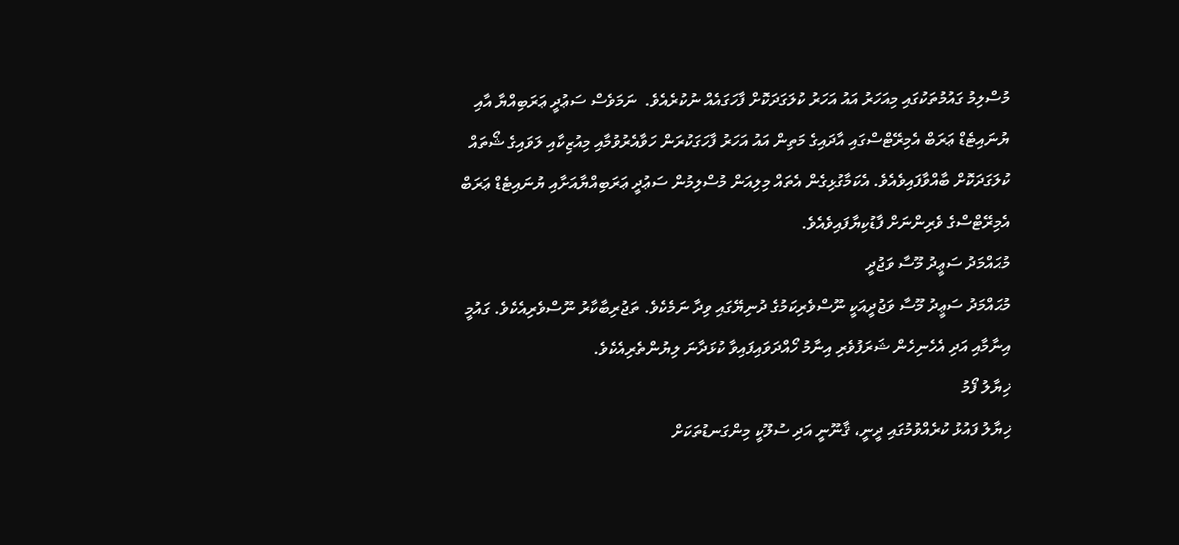މުސްލިމު ގައުމުތަކުގައި މިއަހަރު އައު އަހަރު ކުލަގަދަކޮށް ފާހަގައެއް ނުކުރެއެވެ.  ނަމަވެސް ސަޢުދީ ޢަރަބިއްޔާ އާއި ޔުނައިޓެޑް ޢަރަބް އެމިރޭޓްސްގައި އާދައިގެ މަތިން އައު އަހަރު ފާހަގަކުރަން ހަވާއެރުވުމާއި މިއުޒިކާއި ލަވައިގެ ޝޯތައް ކުލަގަދަކޮށް ބާއްވާފައިވެއެވެ. އެކަމާގުޅިގެން އެތައް މިލިއަން މުސްލިމުން ސަޢުދީ ޢަރަބިއްޔާއަށާއި ޔުނައިޓެޑް ޢަރަބް އެމިރޭޓްސްގެ ވެރިންނަށް ފާޑުކިޔާފައިވެއެވެ.
މުޙައްމަދު ސަޢީދު މޫސާ ވަޖުދީ
މުޙައްމަދު ސަޢީދު މޫސާ ވަޖުދީއަކީ ނޫސްވެރިކަމުގެ ދުނިޔޭގައި ވިދާ ނަމެކެވެ. ތަޖުރިބާކާރު ނޫސްވެރިއެކެވެ. ގައުމީ އިނާމާއި އަދި އެހެނިހެން ޝަރަފުވެރި އިނާމު ހޯއްދަވައިފައިވާ ކުޅަދާނަ ލިޔުންތެރިއެކެވެ.
ޚިޔާލު ފޯމު
ޚިޔާލު ފައުޅު ކުރެއްވުމުގައި ދީނީ، ޤާނޫނީ އަދި ސުލޫކީ މިންގަނޑުތަކަށް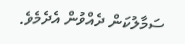ސަމާލުކަން ދެއްވުން އެދެމެވެ.